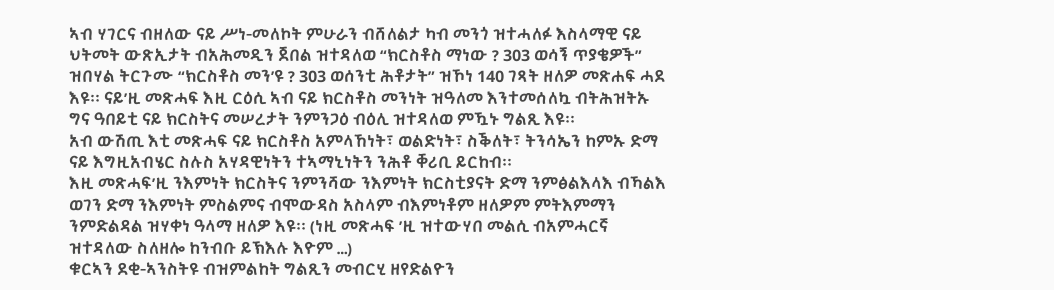ኣብ ሃገርና ብዘለው ናይ ሥነ-መለኮት ምሁራን ብሸለልታ ካብ መንጎ ዝተሓለፉ እስላማዊ ናይ ህትመት ውጽኢታት ብአሕመዲን ጀበል ዝተዳለወ “ክርስቶስ ማነው ? 303 ወሳኝ ጥያቄዎች” ዝበሃል ትርጉሙ “ክርስቶስ መን’ዩ ? 303 ወሰንቲ ሕቶታት” ዝኾነ 140 ገጻት ዘለዎ መጽሐፍ ሓደ እዩ፡፡ ናይ’ዚ መጽሓፍ እዚ ርዕሲ ኣብ ናይ ክርስቶስ መንነት ዝዓለመ እንተመሰለኳ ብትሕዝትኡ ግና ዓበይቲ ናይ ክርስትና መሠረታት ንምንጋዕ ብዕሊ ዝተዳለወ ምዃኑ ግልጺ እዩ፡፡
አብ ውሽጢ እቲ መጽሓፍ ናይ ክርስቶስ አምላኸነት፣ ወልድነት፣ ስቕለት፣ ትንሳኤን ከምኡ ድማ ናይ እግዚአብሄር ስሉስ አሃዳዊነትን ተኣማኒነትን ንሕቶ ቐሪቢ ይርከብ፡፡
እዚ መጽሓፍ’ዚ ንእምነት ክርስትና ንምንሻው ንእምነት ክርስቲያናት ድማ ንምፅልእላእ ብኻልእ ወገን ድማ ንእምነት ምስልምና ብሞውዳስ አስላም ብእምነቶም ዘለዎም ምትእምማን ንምድልዳል ዝሃቀነ ዓላማ ዘለዎ እዩ፡፡ (ነዚ መጽሓፍ ’ዚ ዝተውሃበ መልሲ ብአምሓርኛ ዝተዳለው ስለዘሎ ከንብቡ ይኽእሉ እዮም …)
ቁርኣን ደቂ-ኣንስትዩ ብዝምልከት ግልጺን መብርሂ ዘየድልዮን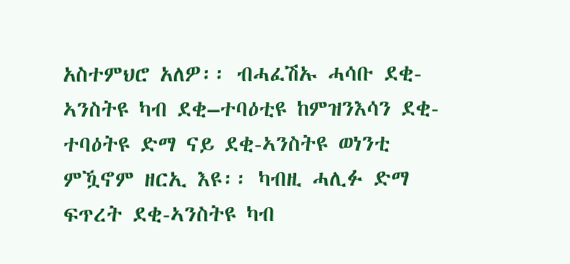አስተምህሮ አለዎ፡፡ ብሓፈሽኡ ሓሳቡ ደቂ-ኣንስትዩ ካብ ደቂ–ተባዕቲዩ ከምዝንእሳን ደቂ-ተባዕትዩ ድማ ናይ ደቂ-ኣንስትዩ ወነንቲ ምዃኖም ዘርኢ እዩ፡፡ ካብዚ ሓሊፉ ድማ ፍጥረት ደቂ-ኣንስትዩ ካብ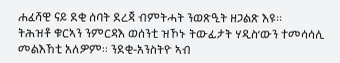ሐፈሻዊ ናይ ደቂ ሰባት ደረጃ ብምትሓት ንወጽዒት ዘጋልጽ እዩ፡፡
ትሕዝቶ ቁርኣን ንምርዳእ ወሰንቲ ዝኾኑ ትውፊታት ሃዲስ’ውን ተመሳሳሊ መልእኸቲ አለዎም፡፡ ንደቂ-አንስትዮ ኣብ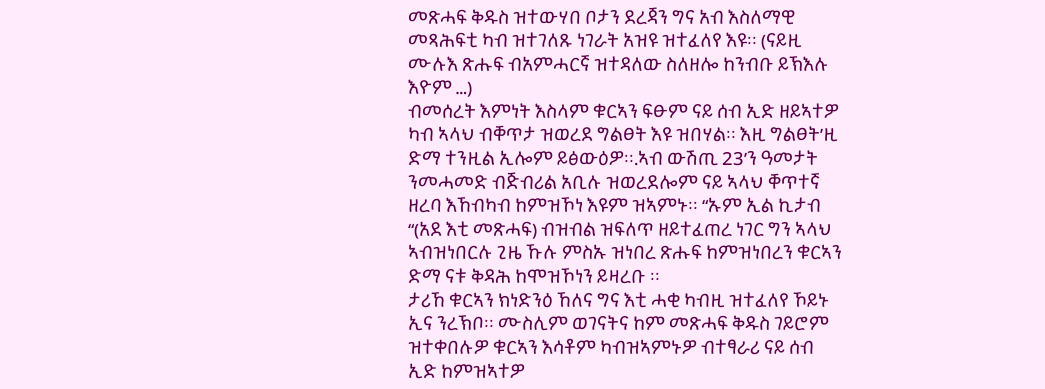መጽሓፍ ቅዱስ ዝተውሃበ ቦታን ደረጃን ግና አብ እስለማዊ መጻሕፍቲ ካብ ዝተገለጹ ነገራት አዝዩ ዝተፈለየ እዩ፡፡ (ናይዚ ሙሉእ ጽሑፍ ብአምሓርኛ ዝተዳለው ስለዘሎ ከንብቡ ይኽእሉ እዮም …)
ብመሰረት እምነት እስላም ቁርኣን ፍፁም ናይ ሰብ ኢድ ዘይኣተዎ ካብ ኣላህ ብቐጥታ ዝወረደ ግልፀት እዩ ዝበሃል፡፡ እዚ ግልፀት’ዚ ድማ ተንዚል ኢሎም ይፅውዕዎ፡፡.ኣብ ውሽጢ 23’ን ዓመታት ንመሓመድ ብጅብሪል አቢሉ ዝወረደሎም ናይ ኣላህ ቐጥተኛ ዘረባ እኸብካብ ከምዝኾነ እዩም ዝኣምኑ፡፡ “ኡም ኢል ኪታብ “(አደ እቲ መጽሓፍ) ብዝብል ዝፍለጥ ዘይተፈጠረ ነገር ግን ኣላህ ኣብዝነበርሉ ጊዜ ኹሉ ምስኡ ዝነበረ ጽሑፍ ከምዝነበረን ቁርኣን ድማ ናቱ ቅዳሕ ከሞዝኾነን ይዛረቡ ፡፡
ታሪኸ ቁርኣን ክነድንዕ ኸለና ግና እቲ ሓቂ ካብዚ ዝተፈለየ ኾይኑ ኢና ንረኽቦ፡፡ ሙስሊም ወገናትና ከም መጽሓፍ ቅዱስ ገይሮም ዝተቀበሉዎ ቁርኣን እሳቶም ካብዝኣምኑዎ ብተፃራሪ ናይ ሰብ ኢድ ከምዝኣተዎ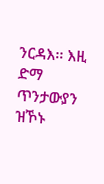ንርዳእ፡፡ እዚ ድማ ጥንታውያን ዝኾኑ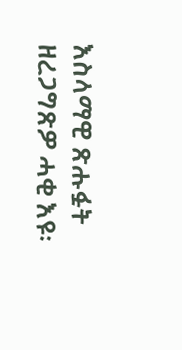እስላማዊ ጽሑፏት ዘረጋግጽዎ ሓቂ እዩ፡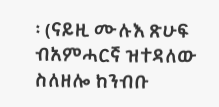፡ (ናይዚ ሙሉእ ጽሁፍ ብአምሓርኛ ዝተዳለው ስለዘሎ ከንብቡ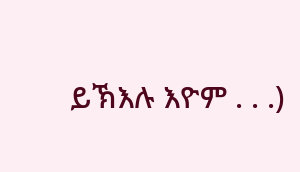ይኽእሉ እዮም . . .)